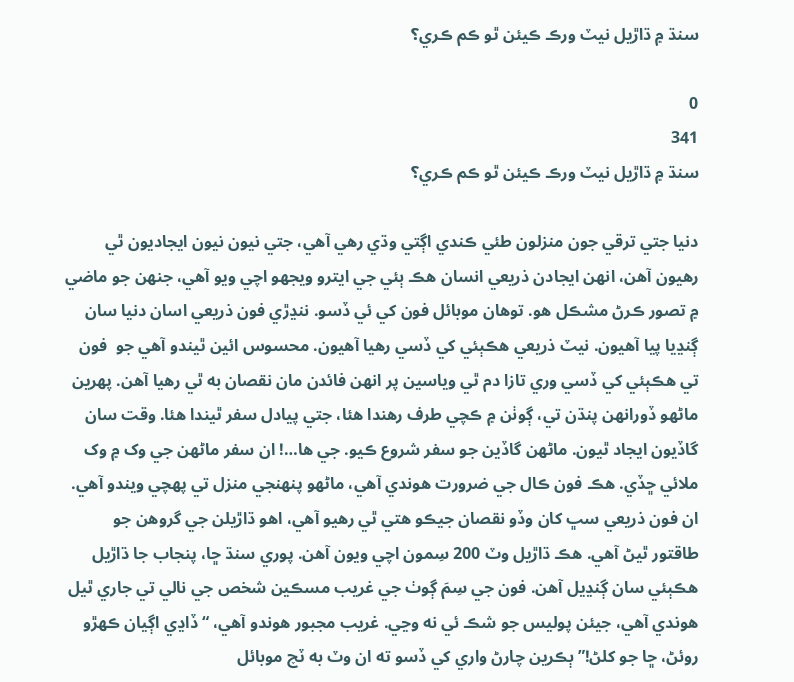سنڌ ۾ ڌاڙيل نيٽ ورڪ ڪيئن ٿو ڪم ڪري؟

0
341
سنڌ ۾ ڌاڙيل نيٽ ورڪ ڪيئن ٿو ڪم ڪري؟

دنيا جتي ترقي جون منزلون طئي ڪندي اڳتي وڌي رهي آهي، جتي نيون نيون ايجاديون ٿي رهيون آهن، انهن ايجادن ذريعي انسان هڪ ٻئي جي ايترو ويجهو اچي ويو آهي، جنهن جو ماضي ۾ تصور ڪرڻ مشڪل هو. توهان موبائل فون کي ئي ڏسو. ننڍڙي فون ذريعي اسان دنيا سان ڳنڍيا پيا آهيون. نيٽ ذريعي هڪٻئي کي ڏسي رهيا آهيون. محسوس ائين ٿيندو آهي جو  فون تي هڪٻئي کي ڏسي وري تازا دم ٿي وياسين پر انهن فائدن مان نقصان به ٿي رهيا آهن. پهرين ماڻهو ڏورانهن پنڌن تي، ڳوٺن ۾ ڪچي طرف رهندا هئا، جتي پيادل سفر ٿيندا هئا. وقت سان گاڏيون ايجاد ٿيون. ماڻهن گاڏين جو سفر شروع ڪيو. جي ها…! ان سفر ماڻهن جي وک ۾ وک ملائي ڇڏي. هڪ فون ڪال جي ضرورت هوندي آهي، ماڻهو پنهنجي منزل تي پهچي ويندو آهي. ان فون ذريعي سڀ کان وڏو نقصان جيڪو هتي ٿي رهيو آهي، اهو ڌاڙيلن جي گروهن جو  طاقتور ٿيڻ آهي. هڪ ڌاڙيل وٽ 200 سِمون اچي ويون آهن. پوري سنڌ ڇا، پنجاب جا ڌاڙيل هڪٻئي سان ڳنڍيل آهن. فون جي سِمَ ڳوٺ جي غريب مسڪين شخص جي نالي تي جاري ٿيل هوندي آهي، جيئن پوليس جو شڪ ئي نه وڃي. غريب مجبور هوندو آهي، “ڏاڍي اڳيان ڪهڙو روئڻ، ڇا جو کلڻ!” ٻڪرين چارڻ واري کي ڏسو ته ان وٽ به ٽچ موبائل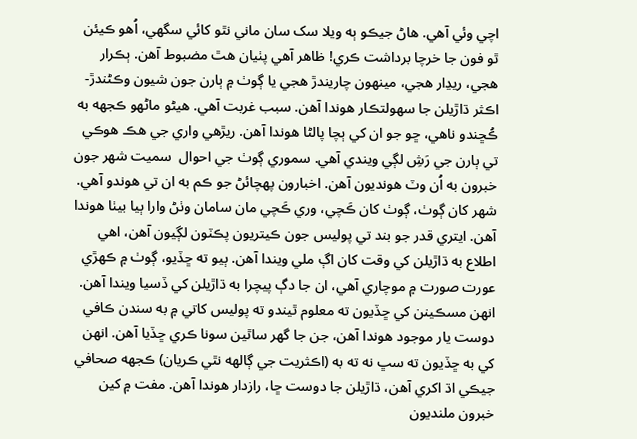اچي وئي آهي. هاڻ جيڪو ٻه ويلا سک سان ماني نٿو کائي سگهي، اُهو ڪيئن ٿو فون جا خرچا برداشت ڪري! ظاهر آهي پٺيان هٿ مضبوط آهن. ٻڪرار هجي، ريڍار هجي، مينهون چاريندڙ هجي يا ڳوٺ ۾ ٻارن جون شيون وڪڻندڙ- اڪثر ڌاڙيلن جا سهولتڪار هوندا آهن. سبب غربت آهي. هيڻو ماڻهو ڪجهه به ڪُڇندو ناهي، ڇو جو ان کي ٻچا پالڻا هوندا آهن. ريڙهي واري جي هڪ هوڪي تي ٻارن جي رَشِ لڳي ويندي آهي. سموري ڳوٺ جي احوال  سميت شهر جون خبرون به اُن وٽ هونديون آهن. اخبارون پهچائڻ جو ڪم به ان تي هوندو آهي. شهر کان ڳوٺ، ڳوٺ کان ڪَچي، وري ڪَچي مان سامان وٺڻ وارا ٻيا بيٺا هوندا آهن. ايتري قدر جو بند تي پوليس جون ڪيتريون پڪٽون لڳيون آهن، اهي اطلاع به ڌاڙيلن کي وقت کان اڳ ملي ويندا آهن. ٻيو ته ڇڏيو، ڳوٺ ۾ ڪهڙي عورت صورت ۾ موچاري آهي، ان جا دڳ پيچرا به ڌاڙيلن کي ڏسيا ويندا آهن. انهن مسڪينن کي ڇڏيون ته معلوم ٿيندو ته پوليس کاتي ۾ به سندن ڪافي دوست يار موجود هوندا آهن، جن جا گهر ساٿين سونا ڪري ڇڏيا آهن. انهن کي به ڇڏيون ته سڀ نه ته به (اڪثريت جي ڳالهه نٿي ڪريان) ڪجهه صحافي جيڪي اڌ اکري آهن، ڌاڙيلن جا دوست ڇا، رازدار هوندا آهن. مفت ۾ کين خبرون ملنديون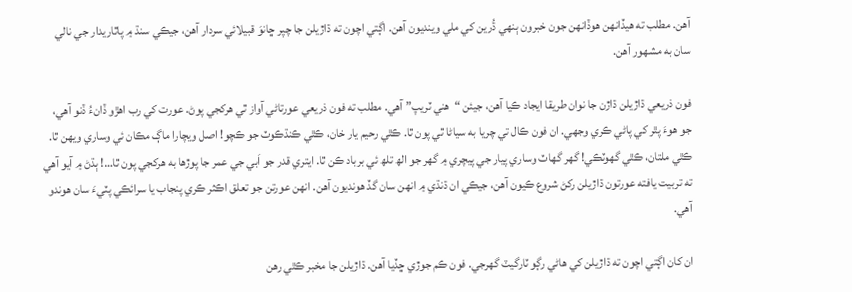آهن. مطلب ته هيڏانهن هوڏانهن جون خبرون ٻنهي ڌُرين کي ملي وينديون آهن. اڳتي اچون ته ڌاڙيلن جا چپر ڇانوَ قبيلائي سردار آهن، جيڪي سنڌ ۾ پاٿاريدار جي نالي سان به مشهور آهن.

فون ذريعي ڌاڙيلن ڌاڙن جا نوان طريقا ايجاد ڪيا آهن، جيئن “هني ٽريپ” آهي. مطلب ته فون ذريعي عورتاڻي آواز ٿي هرکجي پوڻ. عورت کي رب اهڙو ڏانءُ ڏنو آهي، جو هوءَ پٿر کي پاڻي ڪري وجهي. ان فون ڪال تي چريا به سياڻا ٿي پون ٿا. ڪٿي رحيم يار خان، ڪٿي ڪنڌڪوٽ جو ڪچو! اصل ويچارا ماڳ مڪان ئي وساري ويهن ٿا. ڪٿي ملتان، ڪٿي گهوٽڪي! گهر گهاٽ وساري پيار جي پيچري ۾ گهر جو الھ تلھ ئي برباد ڪن ٿا. ايتري قدر جو اَبي جي عمر جا پوڙها به هرکجي پون ٿا…! ٻڌڻ ۾ آيو آهي ته تربيت يافته عورتون ڌاڙيلن رکڻ شروع ڪيون آهن، جيڪي ان ڌنڌي ۾ انهن سان گڏ هونديون آهن. انهن عورتن جو تعلق اڪثر ڪري پنجاب يا سرائڪي پٽيءَ سان هوندو آهي.

ان کان اڳتي اچون ته ڌاڙيلن کي هاڻي رڳو ٽارگيٽ گهرجي. فون ڪم جوڙي ڇڏيا آهن. ڌاڙيلن جا مخبر ڪٿي رهن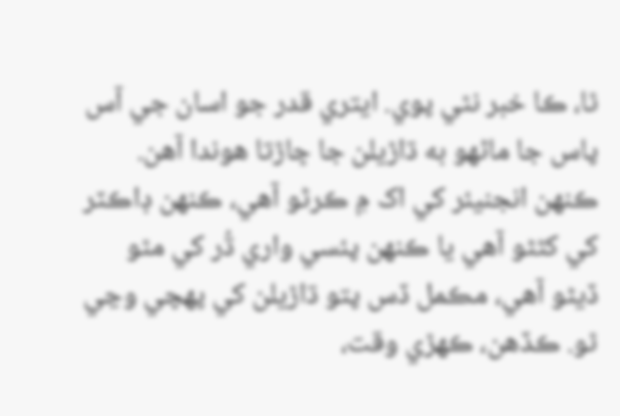ٿا، ڪا خبر نٿي پوي. ايتري قدر جو اسان جي آس پاس جا ماڻهو به ڌاڙيلن جا ڇاڙتا هوندا آهن. ڪنهن انجنيئر کي اک ۾ ڪرڻو آهي، ڪنهن ڊاڪٽر کي کڻڻو آهي يا ڪنهن پئسي واري ڌُر کي مٿو ڏيڻو آهي، مڪمل ڏس پتو ڌاڙيلن کي پهچي وڃي ٿو. ڪڏهن، ڪهڙي وقت،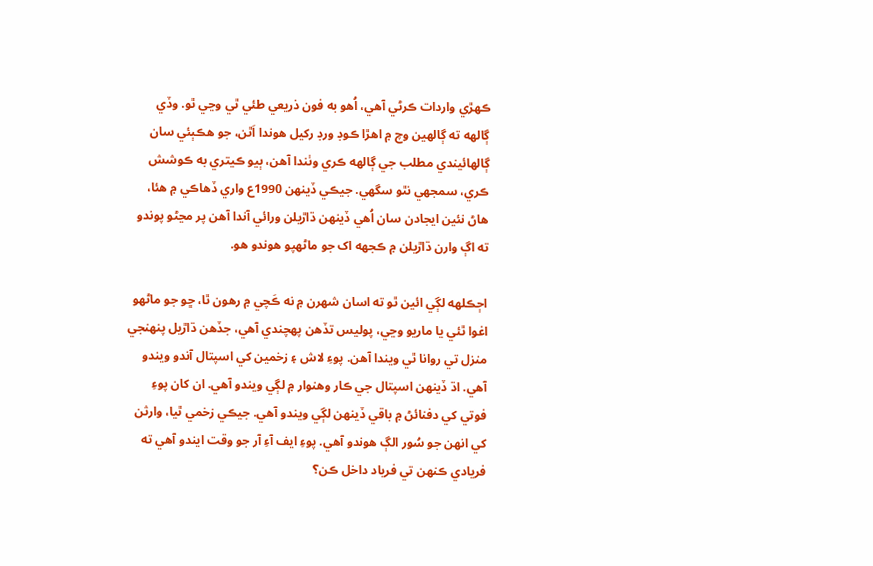ڪهڙي واردات ڪرڻي آهي، اُهو به فون ذريعي طئي ٿي وڃي ٿو. وڏي ڳالهه ته ڳالهين وچ ۾ اهڙا ڪوڊ ورڊ رکيل هوندا اَٿن، جو هڪٻئي سان ڳالهائيندي مطلب جي ڳالهه ڪري وٺندا آهن، ٻيو ڪيتري به ڪوشش ڪري، سمجهي نٿو سگهي. جيڪي ڏينهن 1990ع واري ڏهاڪي ۾ هئا، هاڻ نئين ايجادن سان اُهي ڏينهن ڌاڙيلن ورائي آندا آهن پر مڃڻو پوندو ته اڳ وارن ڌاڙيلن ۾ ڪجهه اک جو ماڻهپو هوندو هو.

اڄڪلهه لڳي ائين ٿو ته اسان شهرن ۾ نه ڪَچي ۾ رهون ٿا، ڇو جو ماڻهو اغوا ٿئي يا ماريو وڃي، پوليس تڏهن پهچندي آهي، جڏهن ڌاڙيل پنهنجي منزل تي روانا ٿي ويندا آهن. پوءِ لاش ۽ زخمين کي اسپتال آندو ويندو آهي. اڌ ڏينهن اسپتال جي ڪار وهنوار ۾ لڳي ويندو آهي. ان کان پوءِ فوتي کي دفنائڻ ۾ باقي ڏينهن لڳي ويندو آهي. جيڪي زخمي ٿيا، وارثن کي انهن جو سُور الڳ هوندو آهي. پوءِ ايف آءِ آر جو وقت ايندو آهي ته فريادي ڪنهن تي فرياد داخل ڪن؟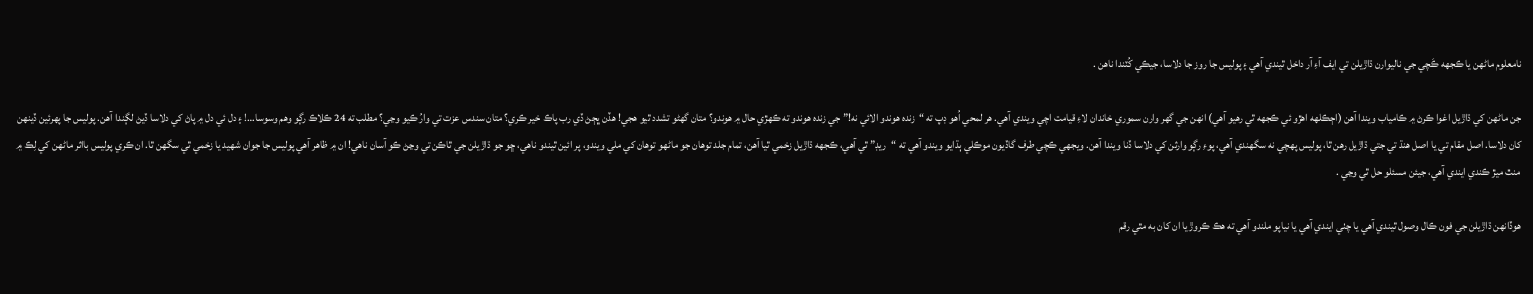نامعلوم ماڻهن يا ڪجهه ڪَچي جي ناليوارن ڌاڙيلن تي ايف آءِ آر داخل ٿيندي آهي ۽ پوليس جا روز جا دلاسا، جيڪي کُٽندا ناهن .

جن ماڻهن کي ڌاڙيل اغوا ڪرڻ ۾ ڪامياب ويندا آهن (اڄڪلهه اهڙو ئي ڪجهه ٿي رهيو آهي) انهن جي گهر وارن سموري خاندان لاءِ قيامت اچي ويندي آهي. هر لمحي اُهو ڊپ ته “زنده هوندو الائي نه!” جي زنده هوندو ته ڪهڙي حال ۾ هوندو؟ متان گهڻو تشدد ٿيو هجي! هڏن ڀڄڻ ڏي رب پاڪ خير ڪري؟ متان سندس عزت تي وارُ ڪيو وڃي؟ مطلب ته 24 ڪلاڪ رڳو وهم وسوسا…! ۽ دل ئي دل ۾ پاڻ کي دلاسا ڏيڻ لڳندا آهن. پوليس جا پهرئين ڏينهن کان دلاسا. اصل مقام تي يا اصل هنڌ تي جتي ڌاڙيل رهن ٿا، پوليس پهچي نه سگهندي آهي، پوءِ رڳو وارثن کي دلاسا ڏنا ويندا آهن. ويجهي ڪچي طرف گاڏيون موڪلي ٻڌايو ويندو آهي ته “ريڊ” ٿي آهي، ڪجهه ڌاڙيل زخمي ٿيا آهن، تمام جلد توهان جو ماڻهو توهان کي ملي ويندو، پر ائين ٿيندو ناهي، ڇو جو ڌاڙيلن جي ٿاڪن تي وڃڻ ڪو آسان ناهي! ان ۾ ظاهر آهي پوليس جا جوان شهيد يا زخمي ٿي سگهن ٿا. ان ڪري پوليس بااثر ماڻهن کي لِڪ ۾ منٿ ميڙ ڪندي ايندي آهي، جيئن مسئلو حل ٿي وڃي .

هوڏانهن ڌاڙيلن جي فون ڪال وصول ٿيندي آهي يا چٺي ايندي آهي يا نياپو ملندو آهي ته هڪ ڪروڙ يا ان کان به مٿي رقم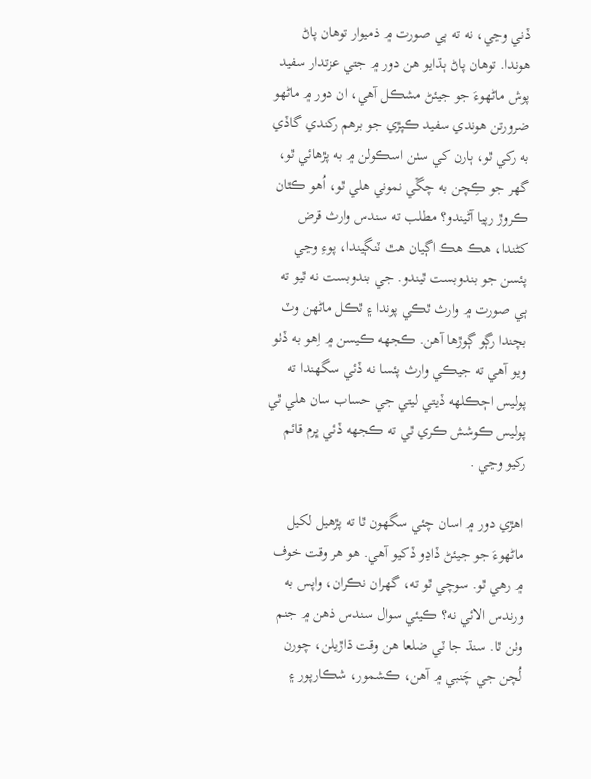ڏني وڃي، نه ته ٻي صورت ۾ ذميوار توهان پاڻ هوندا. توهان پاڻ ٻڌايو هن دور ۾ جتي عزتدار سفيد پوش ماڻهوءَ جو جيئڻ مشڪل آهي، ان دور ۾ ماڻهو ضرورتن هوندي سفيد ڪپڙي جو برهم رکندي گاڏي به رکي ٿو، ٻارن کي سٺن اسڪولن ۾ به پڙهائي ٿو، گهر جو ڪِچن به چڱي نموني هلي ٿو، اُهو ڪٿان ڪروڙ رپيا آڻيندو؟ مطلب ته سندس وارث قرض کڻندا، هڪ هڪ اڳيان هٿ ٽنڳيندا، پوءِ وڃي پئسن جو بندوبست ٿيندو. جي بندوبست نه ٿيو ته ٻي صورت ۾ وارث ٿڪي پوندا ۽ ٿڪل ماڻهن وٽ بچندا رڳو ڳوڙها آهن. ڪجهه ڪيسن ۾ اِهو به ڏٺو ويو آهي ته جيڪي وارث پئسا نه ڏئي سگهندا ته پوليس اڄڪلهه ڏيتي ليتي جي حساب سان هلي ٿي پوليس ڪوشش ڪري ٿي ته ڪجهه ڏئي ڀرم قائم رکيو وڃي .

اهڙي دور ۾ اسان چئي سگهون ٿا ته پڙهيل لکيل ماڻهوءَ جو جيئڻ ڏاڍو ڏکيو آهي. هو هر وقت خوف ۾ رهي ٿو. سوچي ٿو ته، گهران نڪران، واپس به ورندس الائي نه؟ ڪيئي سوال سندس ذهن ۾ جنم وٺن ٿا. سنڌ جا ٽي ضلعا هن وقت ڌاڙيلن، چورن لُچن جي چَنبي ۾ آهن، ڪشمور، شڪارپور ۽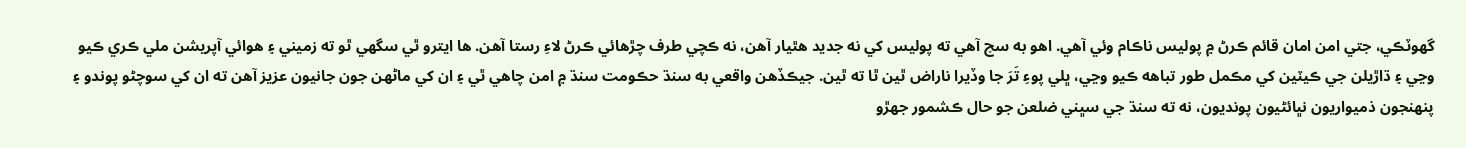گهوٽڪي، جتي امن امان قائم ڪرڻ ۾ پوليس ناڪام وئي آهي. اهو به سچ آهي ته پوليس کي نه جديد هٿيار آهن، نه ڪچي طرف چڙهائي ڪرڻ لاءِ رستا آهن. ها ايترو ٿي سگهي ٿو ته زميني ۽ هوائي آپريشن ملي ڪري ڪيو وڃي ۽ ڌاڙيلن جي ڪيٽين کي مڪمل طور تباهه ڪيو وڃي، ڀلي پوءِ تَرَ جا وڏيرا ناراض ٿين ٿا ته ٿين. جيڪڏهن واقعي به سنڌ حڪومت سنڌ ۾ امن چاهي ٿي ۽ ان کي ماڻهن جون جانيون عزيز آهن ته ان کي سوچڻو پوندو ۽ پنهنجون ذميواريون نڀائڻيون پونديون، نه ته سنڌ جي سڀني ضلعن جو حال ڪشمور جهڙو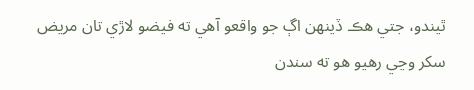ٿيندو، جتي هڪ ڏينهن اڳ جو واقعو آهي ته فيضو لاڙي تان مريض سکر وڃي رهيو هو ته سندن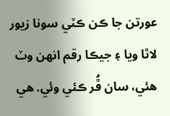عورتن جا ڪن ڪٽي سونا زيور لاٿا ويا ۽ جيڪا رقم انهن وٽ هئي، سان ڦُر ڪئي وئي. هي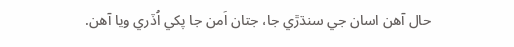حال آهن اسان جي سنڌڙي جا، جتان اَمن جا پکي اُڏري ويا آهن.